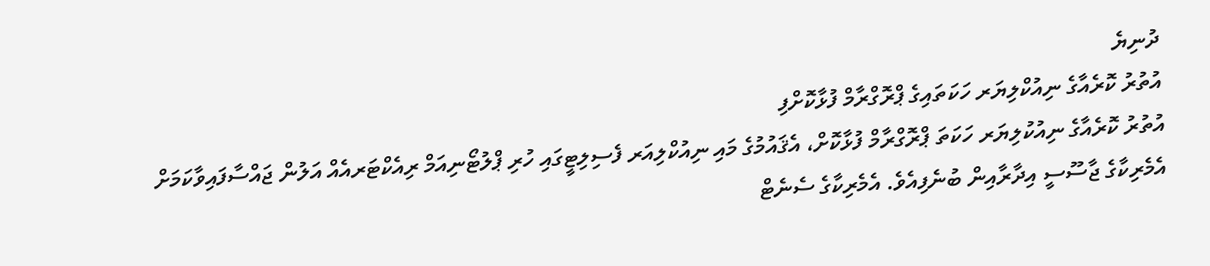ދުނިޔެ
އުތުރު ކޮރެއާގެ ނިއުކްލިޔަރ ހަކަތައިގެ ޕްރޮގްރާމް ފުޅާކޮށްފި
އުތުރު ކޮރެއާގެ ނިއުކުލިޔަރ ހަކަތަ ޕްރޮގްރާމް ފުޅާކޮށް، އެޤައުމުގެ މައި ނިއުކްލިއަރ ފެސިލިޓީގައި ހުރި ޕްލުޓޯނިއަމް ރިއެކްޓަރއެއް އަލުން ޖައްސާފައިވާކަމަށް އެމެރިކާގެ ޖާސޫސީ އިދާރާއިން ބުނެފިއެވެ. އެމެރިކާގެ ސެނެޓް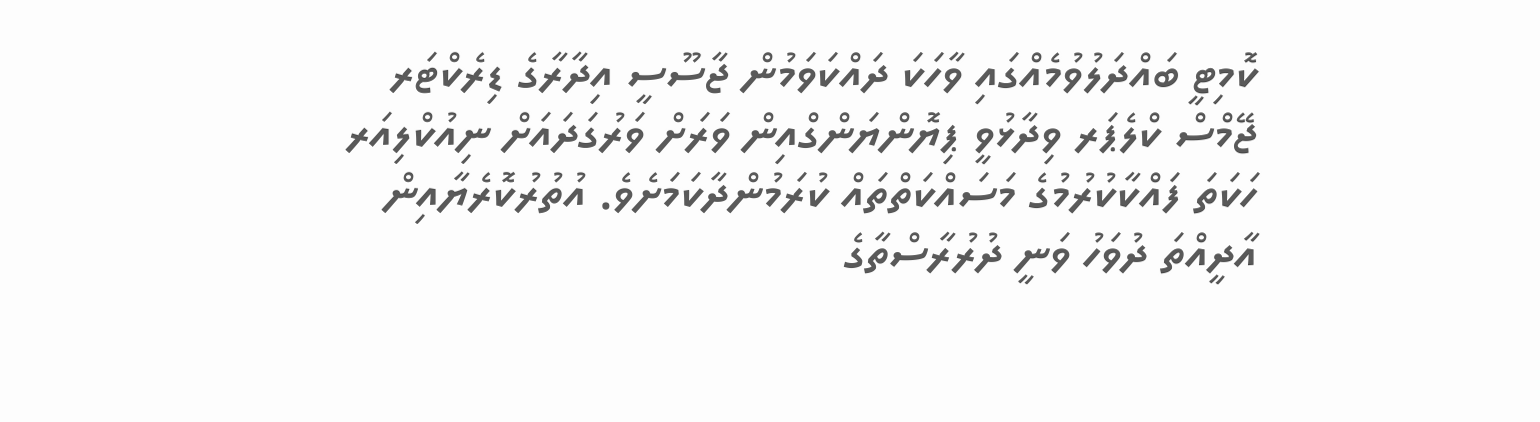ކޮމިޓީ ބައްދަލުވުމެއްގައި ވާހަކަ ދައްކަވަމުން ޖާސޫސީ އިދާރާގެ ޑިރެކްޓަރ ޖޭމްސް ކްލެޕަރ ވިދާޅުވީ ޕިޔޮންޔަންގްއިން ވަރަށް ވަރުގަދައަށް ނިއުކްލިއަރ ހަކަތަ ފައްކާކުރުމުގެ މަސައްކަތްތައް ކުރަމުންދާކަމަށެވެ. އުތުރުކޮރެޔާއިން އާދީއްތަ ދުވަހު ވަނީ ދުރުރާސްތާގެ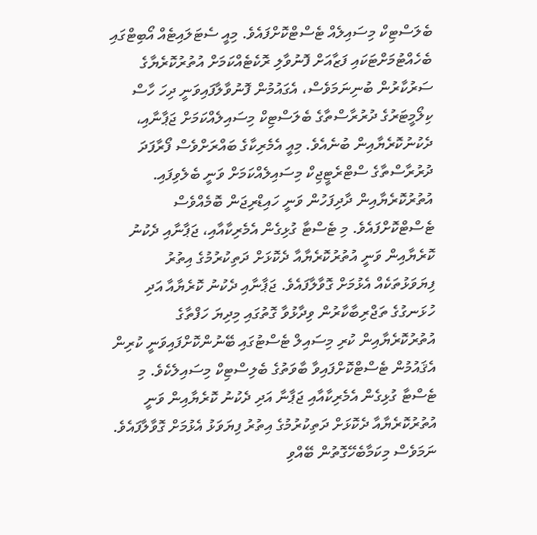ބެލަސްޓިކް މިސައިލެއް ޓެސްޓްކޮށްފައެވެ. މިއީ ސެޓަލައިޓެއް އޯބިޓްގައި ބެހެއްޓުމަށްޓަކައި ފަޒާއަށް ފޮނުވާލި ރޮކެޓެއްކަމަށް އުތުރުކޮރެޔާގެ ސަރުކާރުން ބުނިނަމަވެސް، އެގައުމުން ފޮނުވާލާފައިވަނީ ދިހަ ހާސް ކިލޯމީޓަރުގެ ދުރުރާސްތާގެ ބެލަސްޓިކް މިސައިލެއްކަމަށް ޖަޕާނާއި، ދެކުނުކޮރެޔާއިން ބުނެއެވެ. މިއީ އެމެރިކާގެ ބައްރަށްވެސް ފޯރާފަދަ ދުރުރާސްތާގެ ސްޓްރެޓީޖިކް މިސައިލެއްކަމަށް ވަނީ ބެލެވިފައި. އުތުރުކޮރެޔާއިން ދާދިފަހުން ވަނީ ހައިޑްރިޖަން ބޮމެއްވެސް ޓެސްޓްކޮށްފައެވެ. މި ޓެސްޓާ ގުޅިގެން އެމެރިކާއާއި، ޖަޕާނާއި ދެކުނު ކޮރެޔާއިން ވަނީ އުތުރުކޮރެޔާއާ ދެކޮޅަށް ދަތިކުރުމުގެ އިތުރު ފިޔަވަޅުތަކެއް އެޅުމަށް ގޮވާލާފައެވެ. ޖަޕާނާއި ދެކުނު ކޮރެޔާއާ އަދި ހުޅަނގުގެ ތަޖްރިބާކާރުން ވިދާޅުވާ ގޮތުގައި މިދިޔަ ހަފްތާގެ އުތުރުކޮރެޔާއިން ކުރި މިސައިލް ޓެސްޓުގައި ބޭނުންކޮށްފައިވަނީ ކުރިން އެޤައުމުން ޓެސްޓްކޮށްފައިވާ ބާވަތުގެ ބެލިސްޓިކް މިސައިލެކެވެ. މި ޓެސްޓާ ގުޅިގެން އެމެރިކާއާއި ޖަޕާނާ އަދި ދެކުނު ކޮރެޔާއިން ވަނީ އުތުރުކޮރެޔާއާ ދެކޮޅަށް ދަތިކުރުމުގެ އިތުރު ފިޔަވަޅު އެޅުމަށް ގޮވާލާފައެވެ. ނަމަވެސް މިކަމާބެހޭގޮތުން ބޭއްވި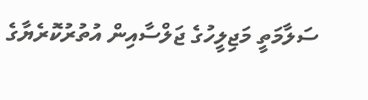ސަލާމަތީ މަޖިލީހުގެ ޖަލްސާއިން އުތުރުކޮރެޔާގެ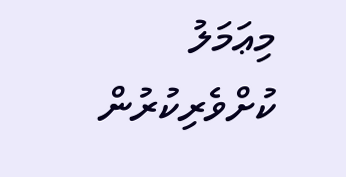މިޢަމަލު ކުށްވެރިކުރުން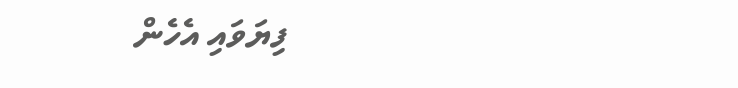ފިޔަވައި އެހެން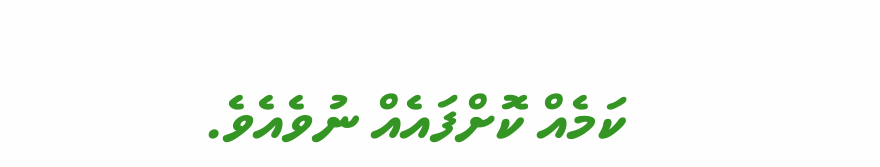ކަމެއް ކޮށްފައެއް ނުވެއެވެ.